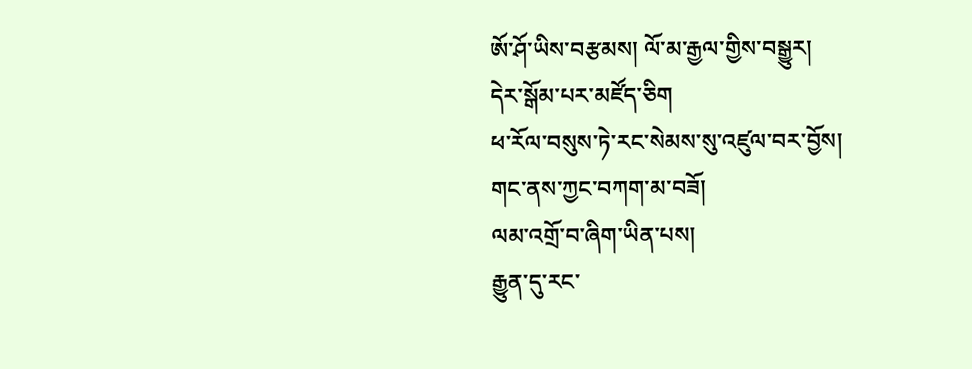ཨོ་ཤོ་ཡིས་བརྩམས། ལོ་མ་རྒྱལ་གྱིས་བསྒྱུར།
དེར་སྒོམ་པར་མཛོད་ཅིག
ཕ་རོལ་བསུས་ཏེ་རང་སེམས་སུ་འཛུལ་བར་བྱོས།
གང་ནས་ཀྱང་བཀག་མ་བཟོ།
ལམ་འགྲོ་བ་ཞིག་ཡིན་པས།
རྒྱུན་དུ་རང་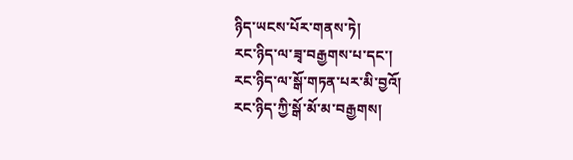ཉིད་ཡངས་པོར་གནས་ཏེ།
རང་ཉིད་ལ་ཟྭ་བརྒྱགས་པ་དང་།
རང་ཉིད་ལ་སྒོ་གཏན་པར་མི་བྱའོ།
རང་ཉིད་ཀྱི་སྒོ་མོ་མ་བརྒྱགས།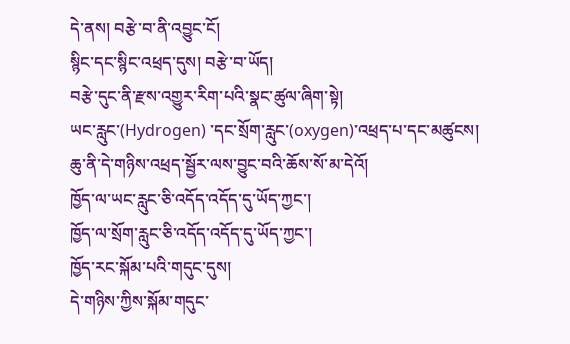དེ་ནས། བརྩེ་བ་ནི་འབྱུང་ངོ།
སྙིང་དང་སྙིང་འཕྲད་དུས། བརྩེ་བ་ཡོད།
བརྩེ་དུང་ནི་རྫས་འགྱུར་རིག་པའི་སྣང་ཚུལ་ཞིག་སྟེ།
ཡང་རླུང་(Hydrogen) ་དང་སྲོག་རླུང་(oxygen)་འཕྲད་པ་དང་མཚུངས།
ཆུ་ནི་དེ་གཉིས་འཕྲད་སྦྱོར་ལས་བྱུང་བའི་ཆོས་སོ་མ་དེའོ།
ཁྱོད་ལ་ཡང་རླུང་ཅི་འདོད་འདོད་དུ་ཡོད་ཀྱང་།
ཁྱོད་ལ་སྲོག་རླུང་ཅི་འདོད་འདོད་དུ་ཡོད་ཀྱང་།
ཁྱོད་རང་སྐོམ་པའི་གདུང་དུས།
དེ་གཉིས་ཀྱིས་སྐོམ་གདུང་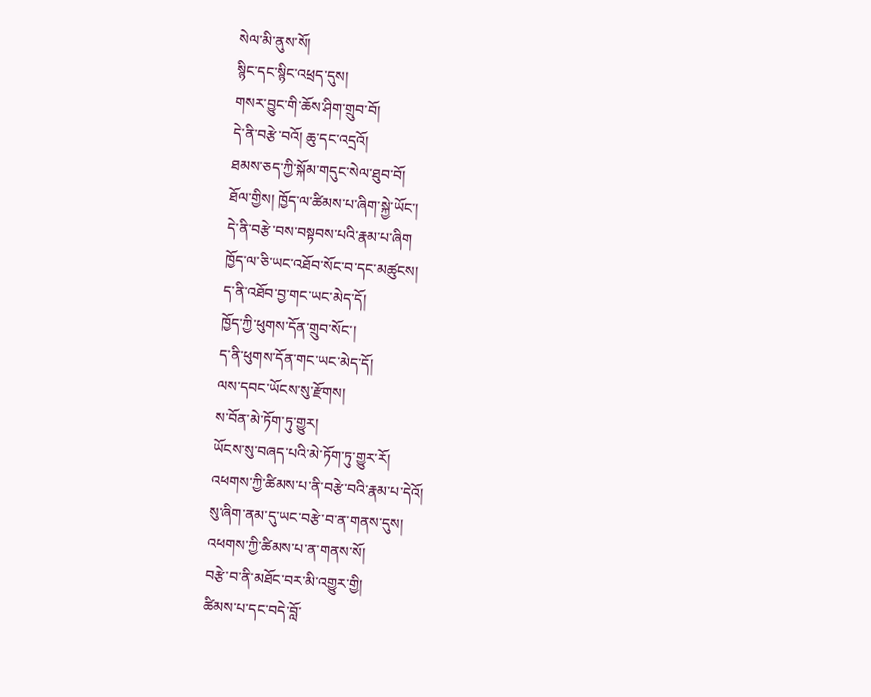སེལ་མི་ནུས་སོ།
སྙིང་དང་སྙིང་འཕྲད་དུས།
གསར་བྱུང་གི་ཆོས་ཤིག་གྲུབ་བོ།
དེ་ནི་བརྩེ་བའོ། ཆུ་དང་འདྲའོ།
ཐམས་ཅད་ཀྱི་སྐོམ་གདུང་སེལ་ཐུབ་བོ།
ཐོལ་གྱིས། ཁྱོད་ལ་ཚིམས་པ་ཞིག་སྐྱེ་ཡོང་།
དེ་ནི་བརྩེ་བས་བསྟབས་པའི་རྣམ་པ་ཞིག
ཁྱོད་ལ་ཅི་ཡང་འཐོབ་སོང་བ་དང་མཚུངས།
ད་ནི་འཐོབ་བྱ་གང་ཡང་མེད་དོ།
ཁྱོད་ཀྱི་ཕུགས་དོན་གྲུབ་སོང་།
ད་ནི་ཕུགས་དོན་གང་ཡང་མེད་དོ།
ལས་དབང་ཡོངས་སུ་རྫོགས།
ས་བོན་མེ་ཏོག་ཏུ་གྱུར།
ཡོངས་སུ་བཞད་པའི་མེ་ཏོག་ཏུ་གྱུར་རོ།
འཕགས་ཀྱི་ཚིམས་པ་ནི་བརྩེ་བའི་རྣམ་པ་དེའོ།
སུ་ཞིག་ནམ་དུ་ཡང་བརྩེ་བ་ན་གནས་དུས།
འཕགས་ཀྱི་ཚིམས་པ་ན་གནས་སོ།
བརྩེ་བ་ནི་མཐོང་བར་མི་འགྱུར་གྱི།
ཚིམས་པ་དང་བདེ་བློ་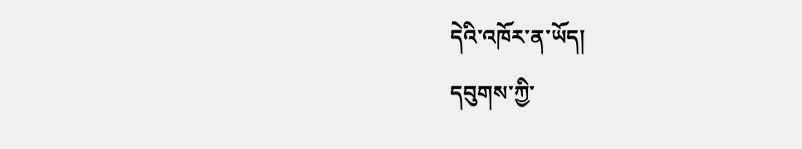དེའི་འཁོར་ན་ཡོད།
དབུགས་ཀྱི་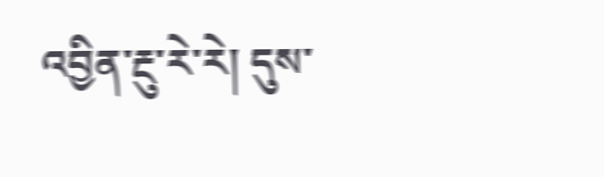འབྱིན་རྔུ་རེ་རེ། དུས་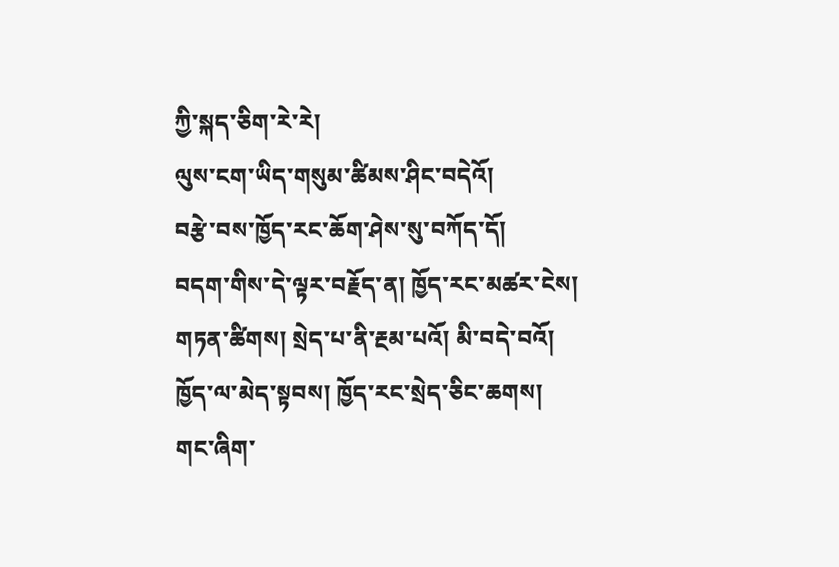ཀྱི་སྐད་ཅིག་རེ་རེ།
ལུས་ངག་ཡིད་གསུམ་ཚིམས་ཤིང་བདེའོ།
བརྩེ་བས་ཁྱོད་རང་ཆོག་ཤེས་སུ་བཀོད་དོ།
བདག་གིས་དེ་ལྟར་བརྗོད་ན། ཁྱོད་རང་མཚར་ངེས།
གཏན་ཚིགས། སྲེད་པ་ནི་རྔམ་པའོ། མི་བདེ་བའོ།
ཁྱོད་ལ་མེད་སྟབས། ཁྱོད་རང་སྲེད་ཅིང་ཆགས།
གང་ཞིག་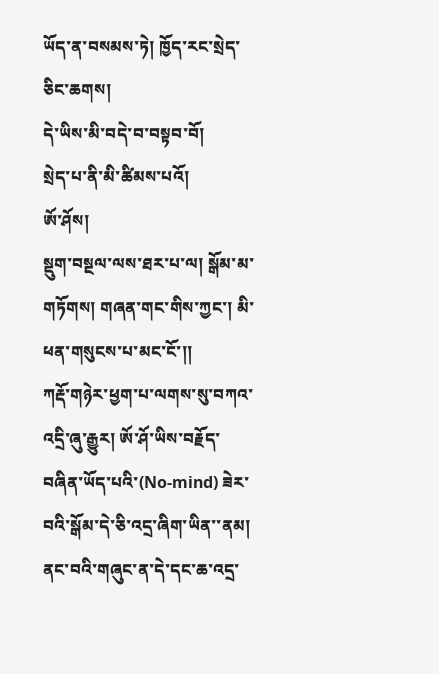ཡོད་ན་བསམས་ཏེ། ཁྱོད་རང་སྲེད་ཅིང་ཆགས།
དེ་ཡིས་མི་བདེ་བ་བསྟབ་བོ།
སྲེད་པ་ནི་མི་ཚིམས་པའོ།
ཨོ་ཤོས།
སྡུག་བསྔལ་ལས་ཐར་པ་ལ། སྒོམ་མ་གཏོགས། གཞན་གང་གིས་ཀྱང་། མི་ཕན་གསུངས་པ་མང་ངོ་།།
ཀརྡོ་གཉེར་ཕྱག་པ་ལགས་སུ་བཀའ་འདྲི་ཞུ་རྒྱུར། ཨོ་ཤོ་ཡིས་བརྗོད་བཞིན་ཡོད་པའི་(No-mind) ཟེར་བའི་སྒོམ་དེ་ཅི་འདྲ་ཞིག་ཡིན་་ནམ། ནང་བའི་གཞུང་ན་དེ་དང་ཆ་འདྲ་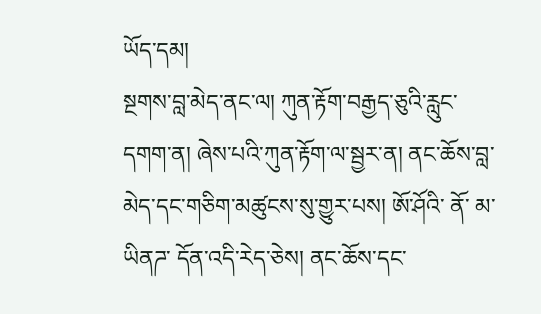ཡོད་དམ།
སྔགས་བླ་མེད་ནང་ལ། ཀུན་རྟོག་བརྒྱད་ཅུའི་རླུང་དགག་ན། ཞེས་པའི་ཀུན་རྟོག་ལ་སྦྱར་ན། ནང་ཆོས་བླ་མེད་དང་གཅིག་མཚུངས་སུ་གྱུར་པས། ཨོ་ཤོའི་ ནོ་ མ་ཡིནཌ་ དོན་འདི་རེད་ཅེས། ནང་ཆོས་དང་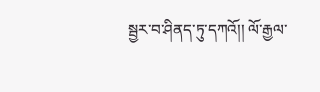སྦྱར་བ་ཤིནད་ཏུ་དཀའོ།། ལོ་རྒྱལ་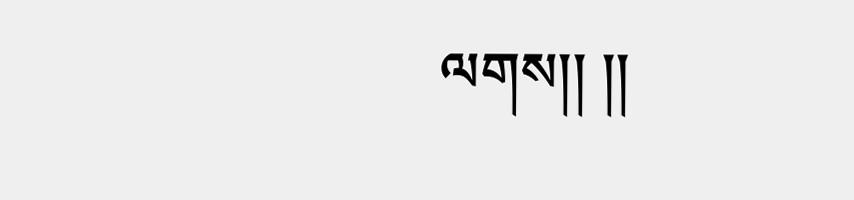ལགས།། །།